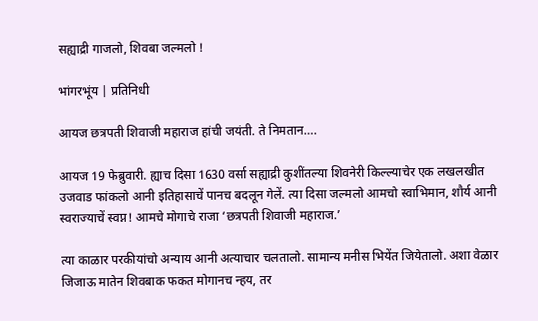सह्याद्री गाजलो, शिवबा जल्मलो !

भांगरभूंय | प्रतिनिधी

आयज छत्रपती शिवाजी महाराज हांची जयंती. ते निमतान….

आयज 19 फेब्रुवारी. ह्याच दिसा 1630 वर्सा सह्याद्री कुशींतल्या शिवनेरी किल्ल्याचेर एक लखलखीत उजवाड फांकलो आनी इतिहासाचें पानच बदलून गेलें. त्या दिसा जल्मलो आमचो स्वाभिमान, शौर्य आनी स्वराज्याचें स्वप्न! आमचे मोगाचे राजा ‘छत्रपती शिवाजी महाराज.’

त्या काळार परकीयांचो अन्याय आनी अत्याचार चलतालो. सामान्य मनीस भियेंत जियेतालो. अशा वेळार जिजाऊ मातेन शिवबाक फकत मोगानच न्हय, तर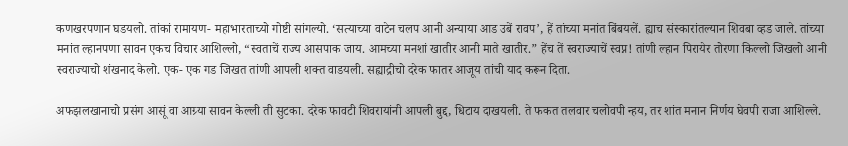कणखरपणान घडयलो. तांकां रामायण- महाभारताच्यो गोष्टी सांगल्यो. ‘सत्याच्या वाटेन चलप आनी अन्याया आड उबें रावप’, हें तांच्या मनांत बिंबयलें. ह्याच संस्कारांतल्यान शिवबा व्हड जाले. तांच्या मनांत ल्हानपणा सावन एकच विचार आशिल्लो, “स्वताचें राज्य आसपाक जाय. आमच्या मनशां खातीर आनी माते खातीर.” हेंच तें स्वराज्याचें स्वप्न! तांणी ल्हान पिरायेर तोरणा किल्लो जिखलो आनी स्वराज्याचो शंखनाद केलो. एक- एक गड जिखत तांणी आपली शक्त वाडयली. सह्याद्रीचो दरेक फातर आजूय तांची याद करून दिता.

अफझलखानाचो प्रसंग आसूं वा आग्र्या सावन केल्ली ती सुटका. दरेक फावटी शिवरायांनी आपली बुद्द, धिटाय दाखयली. ते फकत तलवार चलोवपी न्हय, तर शांत मनान निर्णय घेवपी राजा आशिल्ले.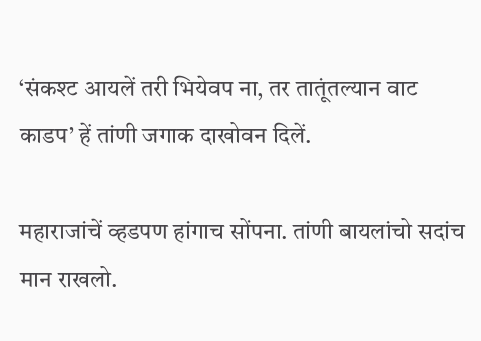‘संकश्ट आयलें तरी भियेवप ना, तर तातूंतल्यान वाट काडप’ हें तांणी जगाक दाखोवन दिलें.

महाराजांचें व्हडपण हांगाच सोंपना. तांणी बायलांचो सदांच मान राखलो.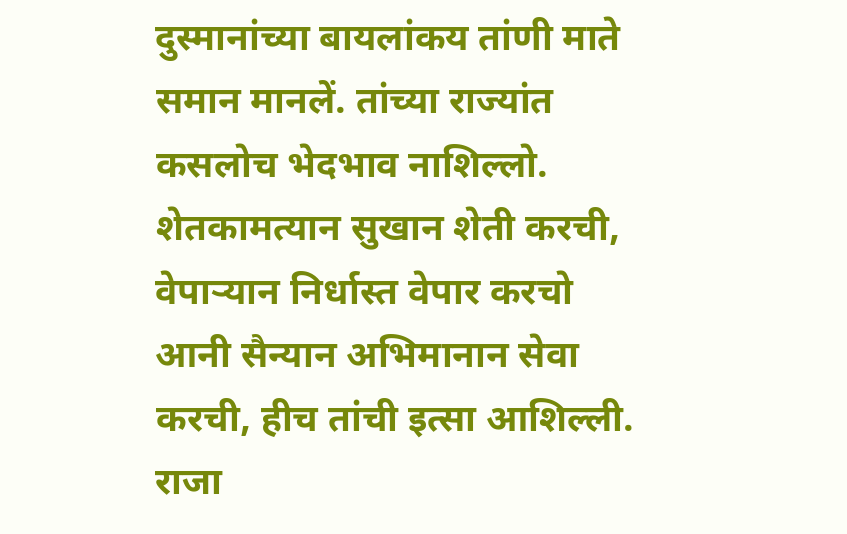दुस्मानांच्या बायलांकय तांणी माते समान मानलें. तांच्या राज्यांत कसलोच भेदभाव नाशिल्लो. शेतकामत्यान सुखान शेती करची, वेपाऱ्यान निर्धास्त वेपार करचो आनी सैन्यान अभिमानान सेवा करची, हीच तांची इत्सा आशिल्ली. राजा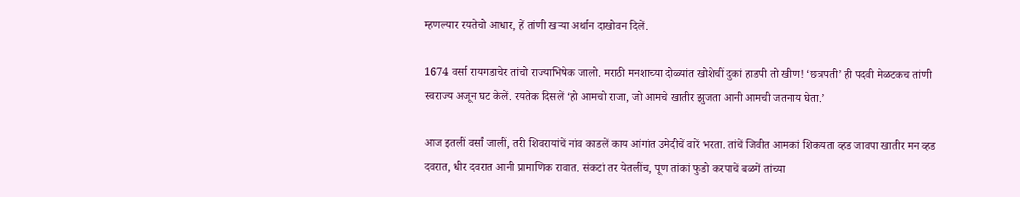म्हणल्यार रयतेचो आधार, हें तांणी खऱ्या अर्थान दाखोवन दिलें.

1674 वर्सा रायगडाचेर तांचो राज्याभिषेक जालो. मराठी मनशाच्या दोळ्यांत खोशेचीं दुकां हाडपी तो खीण! ‘छत्रपती’ ही पदवी मेळटकच तांणी स्वराज्य अजून घट केलें. रयतेक दिसलें ‘हो आमचो राजा, जो आमचे खातीर झुजता आनी आमची जतनाय घेता.’

आज इतलीं वर्सां जालीं, तरी शिवरायांचें नांव काडलें काय आंगांत उमेदीचें वारें भरता. तांचें जिवीत आमकां शिकयता व्हड जावपा खातीर मन व्हड दवरात, धीर दवरात आनी प्रामाणिक रावात. संकटां तर येतलींच, पूण तांकां फुडो करपाचें बळगें तांच्या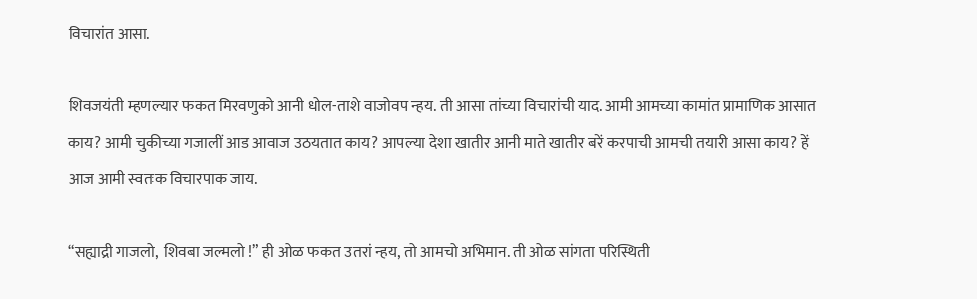विचारांत आसा.

शिवजयंती म्हणल्यार फकत मिरवणुको आनी धोल-ताशे वाजोवप न्हय. ती आसा तांच्या विचारांची याद. आमी आमच्या कामांत प्रामाणिक आसात काय? आमी चुकीच्या गजालीं आड आवाज उठयतात काय? आपल्या देशा खातीर आनी माते खातीर बरें करपाची आमची तयारी आसा काय? हें आज आमी स्वतःक विचारपाक जाय.

“सह्याद्री गाजलो,  शिवबा जल्मलो !” ही ओळ फकत उतरां न्हय, तो आमचो अभिमान. ती ओळ सांगता परिस्थिती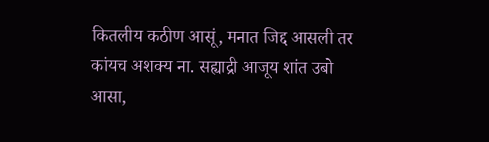कितलीय कठीण आसूं, मनात जिद्द आसली तर कांयच अशक्य ना. सह्याद्री आजूय शांत उबो आसा,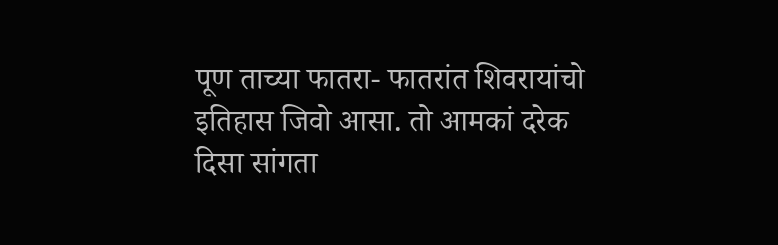पूण ताच्या फातरा- फातरांत शिवरायांचो इतिहास जिवो आसा. तो आमकां दरेक दिसा सांगता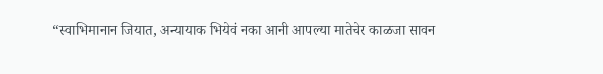“स्वाभिमानान जियात, अन्यायाक भियेवं नका आनी आपल्या मातेचेर काळजा सावन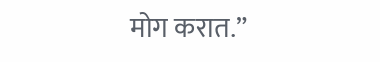मोग करात.”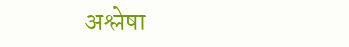अश्लेषा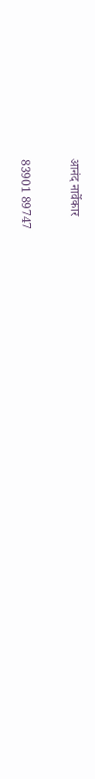आनंद नार्वेकार

83901 89747